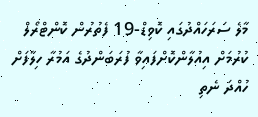މާލެ ސަރަހައްދުގައި ކޮވިޑް-19 ފެތުރުން ކޮންޓްރޯލް ކުރުމަށް އިއުލާންކޮށްފައިވާ ފުރަބަންދުގެ އަމުރާ ހިލާފަށް ހުއްދަ ނެތި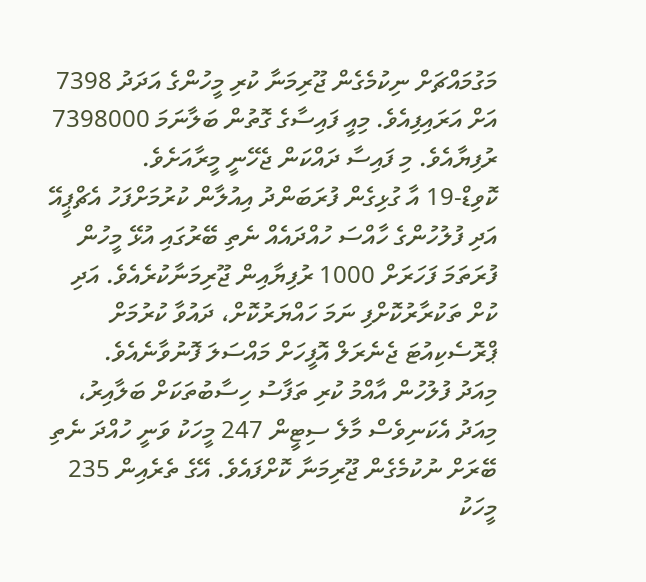މަގުމައްޗަށް ނިކުމެގެން ޖޫރިމަނާ ކުރި މީހުންގެ އަދަދު 7398 އަށް އަރައިފިއެވެ. މިއީ ފައިސާގެ ގޮތުން ބަލާނަމަ 7398000 ރުފިޔާއެވެ. މި ފައިސާ ދައްކަން ޖެހޭނީ މީރާއަށެވެ.
ކޮވިޑް-19 އާ ގުޅިގެން ފުރަބަންދު އިއުލާން ކުރުމަށްފަހު އެޗްޕީއޭ އަދި ފުލުހުންގެ ހާއްސަ ހުއްދައެއް ނެތި ބޭރުގައި އުޅޭ މީހުން ފުރަތަމަ ފަހަރަށް 1000 ރުފިޔާއިން ޖޫރިމަނާކުރެއެވެ. އަދި ކުށް ތަކުރާރުކޮށްފި ނަމަ ހައްޔަރުކޮށް، ދައުވާ ކުރުމަށް ޕްރޮސެކިއުޓަ ޖެނެރަލް އޮފީހަށް މައްސަލަ ފޮނުވާނެއެވެ.
މިއަދު ފުލުހުން އާއްމު ކުރި ތަފާސު ހިސާބުތަކަށް ބަލާއިރު، މިއަދު އެކަނިވެސް މާލެ ސިޓީން 247 މީހަކު ވަނީ ހުއްދަ ނެތި ބޭރަށް ނުކުމެގެން ޖޫރިމަނާ ކޮށްފައެވެ. އޭގެ ތެރެއިން 235 މީހަކު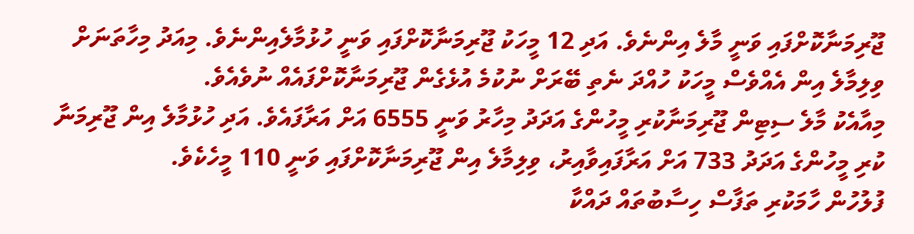ޖޫރިމަނާކޮށްފައި ވަނީ މާލެ އިންނެވެ. އަދި 12 މީހަކު ޖޫރިމަނާކޮށްފައި ވަނީ ހުޅުމާލެއިންނެވެ. މިއަދު މިހާތަނަށް ވިލިމާލެ އިން އެއްވެސް މީހަކު ހުއްދަ ނެތި ބޭރަށް ނުކުމެ އުޅެގެން ޖޫރިމަނާކޮށްފައެއް ނުވެއެވެ.
މިއާއެކު މާލެ ސިޓިން ޖޫރިމަނާކުރި މީހުންގެ އަދަދު މިހާރު ވަނީ 6555 އަށް އަރާފައެވެ. އަދި ހުޅުމާލެ އިން ޖޫރިމަނާ ކުރި މީހުންގެ އަދަދު 733 އަށް އަރާފައިވާއިރު، ވިލިމާލެ އިން ޖޫރިމަނާކޮށްފައި ވަނީ 110 މީހެކެވެ.
ފުލުހުން ހާމަކުރި ތަފާސް ހިސާބުތައް ދައްކާ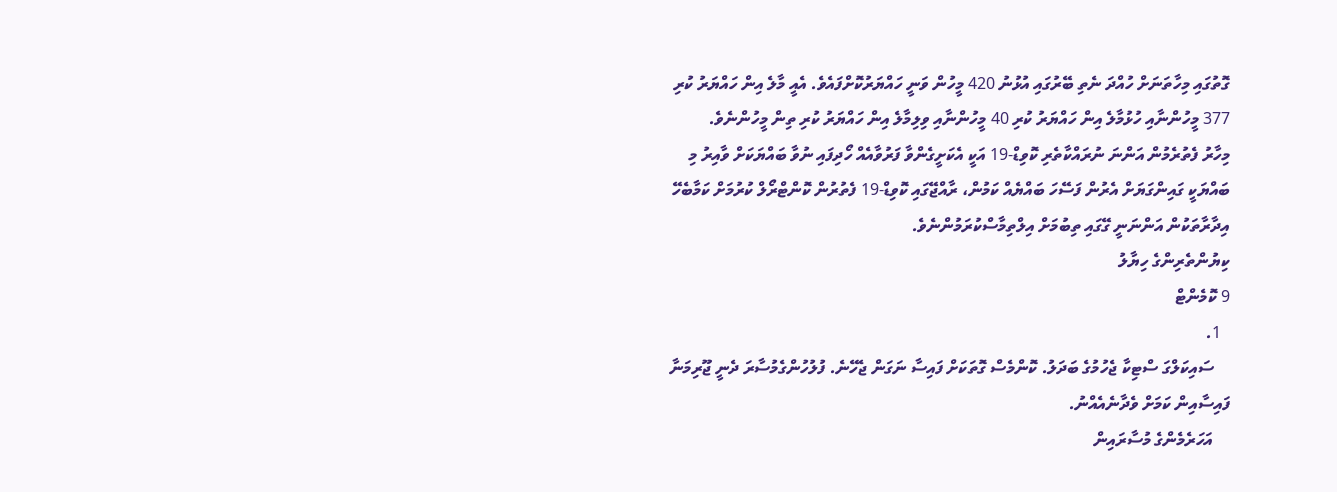ގޮތުގައި މިހާތަނަށް ހުއްދަ ނެތި ބޭރުގައި އުޅުނު 420 މީހުން ވަނީ ހައްޔަރުކޮށްފައެވެ. އެއީ މާލެ އިން ހައްޔަރު ކުރި 377 މީހުންނާއި ހުޅުމާލެ އިން ހައްޔަރު ކުރި 40 މީހުންނާއި ވިލިމާލެ އިން ހައްޔަރު ކުރި ތިން މީހުންނެވެ.
މިހާރު ފެތުރެމުން އަންނަ ނުރައްކާތެރި ކޮވިޑް-19 އަކީ އެކަށީގެންވާ ފަރުވާއެއް ހޯދިފައި ނުވާ ބައްޔަކަށް ވާއިރު މި ބައްޔަކީ ގައިންގަޔަށް އެރުން ފަސޭހަ ބައްޔެއް ކަމުން، ރާއްޖޭގައި ކޮވިޑް-19 ފެތުރުން ކޮންޓްރޯލް ކުރުމަށް ކަމާބެހޭ އިދާރާތަކުން އަންނަނީ ގޭގައި ތިބުމަށް އިލްތިމާސްކުރަމުންނެވެ.
ކިޔުންތެރިންގެ ހިޔާލު
9 ކޮމެންޓް
  1.
    ސައިކަލްގަ ސްޓިކާ ޖެހުމުގެ ބަދަލު. ކޮންމެސް ގޮތަކަށް ފައިސާ ނަގަން ޖެހޭނެ. ފުލުހުންގެމުސާރަ ދެނީ ޖޫރިމަނާ ފައިސާއިން ކަމަށް ވެދާނެއެއްނު.
    އަހަރެމެންގެ މުސާރައިން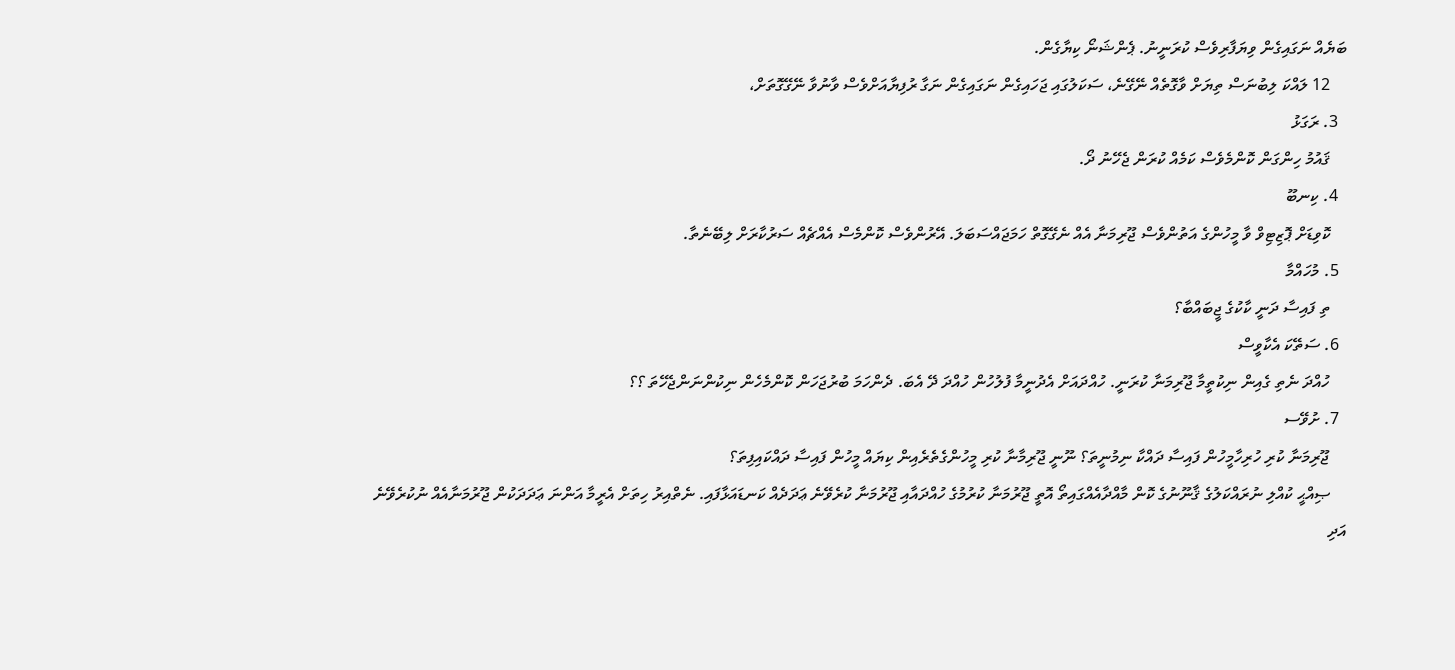ބަޔެއް ނަގައިގެން ވިޔަފާރިވެސް ކުރަނީނު. ޕެންޝަނޯ ކިޔާގެން.
    12 ލައްކަ ލިބުނަސް ތިޔަށް ވާގޮތެއް ނޭގޭނެ، ސަކަލުގައި ޖަހައިގެން ނަގައިގެން ނަގާ ރުފިޔާއަށްވެސް ވާނުވާ ނޭގޭގޮތަށް،
  3. ރަގަޅު
    ޤައުމު ހިންގަން ކޮންމެވެސް ކަމެއް ކުރަން ޖެހޭނު ދޯ.
  4. ކިނބޫ
    ކޮވިޑަށް ޕޮޒިޓިވް ވާ މީހުންގެ އަތުންވެސް ޖޫރިމަނާ އެއް ނެގޭގޮތް ހަމަޖައްސަބަލަ. އޭރުންވެސް ކޮންމެސް އެއްޗެއް ސަރުކާރަށް ލިބޭނެތާ.
  5. މުހައްމާ
    ތި ފައިސާ ދަނީ ކާކުގެ ޖީބައްބާ؟
  6. ސަތޭކަ އެކާވީސް
    ހުއްދަ ނެތި ގެއިން ނިކުތީމާ ޖޫރިމަނާ ކުރަނީ. ހުއްދައަށް އެދުނީމާ ފުލުހުން ހުއްދަ ދޭ އެބަ. ދެންހަމަ ބުރުޖަހަން ކޮންމެހެން ނިކުންނަންޖެހޭތަ ؟؟
  7. ށުވޭސ
    ޖޫރިމަނާ ކުރި ހުރިހާމީހުން ފައިސާ ދައްކާ ނިމުނީތަ؟ ނޫނީ ޖޫރިމާނާ ކުރި މީހުންގެތެރެއިން ކިޔައް މީހުން ފައިސާ ދައްކައިފިތަ؟
    ޞިއްޙީ ކުއްލި ނުރައްކަލުގެ ޤާނޫނުގެ ކޮން މާއްދާއެއްގައިތޯ އޮތީ ޖޫރުމަނާ ކުރުމުގެ ހުއްދައާއި ޖޫރުމަނާ ކުރެވޭނެ ޢަދަދެއް ކަނޑައަޅާފައި. ނެތްއިރު ހިތަށް އެރީމާ އަންނަ ޢަދަދަކުން ޖޫރުމަނާއެއް ނުކުރެވޭނެ އަދި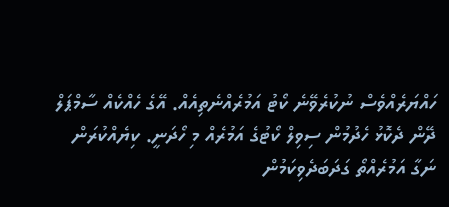ހައްޔަރެއްވެސް ނުކުރެވޭނެ ކޯޓު އަމުރެއްނެތިއެއް. އޭގެ ހެއްކެއް ސާމްޕަލް ދޭން ދެކޮޅު ހެދުމުން ސިވިލް ކޯޓުގެ އަމުރެއް މި ހޯދަނީ. ކިޔެއްކުރަން ނަގާ އަމުރެއްތޯ ގަދަބަދެވިކަމުން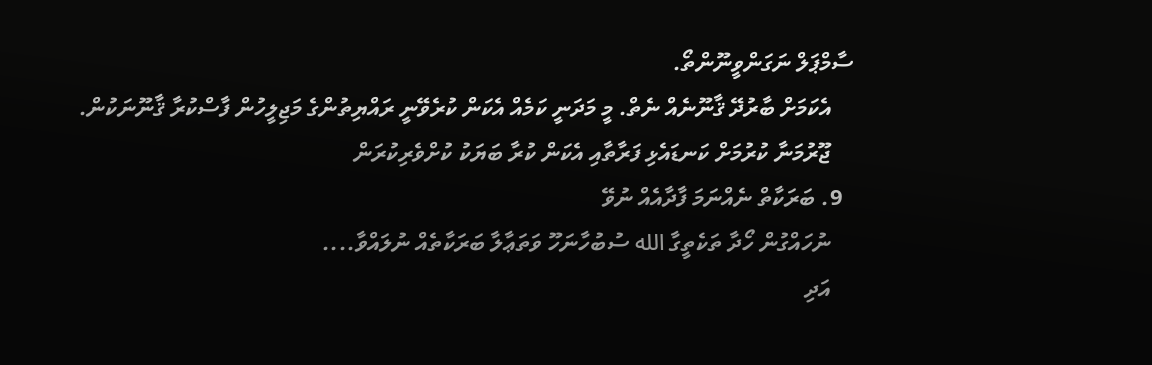ސާމްޕަލް ނަގަންވީނޫންތޯ.
    އެކަމަށް ބާރުދޭ ޤާނޫނެއް ނެތް. މީ މަދަނީ ކަމެއް އެކަން ކުރެވޭނީ ރައްޔިތުންގެ މަޖިލީހުން ފާސްކުރާ ޤާނޫނަކުން.
    ޖޫރުމަނާ ކުރުމަށް ކަނޑައެޅި ފަރާތާއި އެކަން ކުރާ ބަޔަކު ކުށްވެރިކުރަން
  9. ބަރަކާތް ނެއްނަމަ ފާދާއެއް ނުވޭ
    ނުހައްގުން ހޯދާ ތަކެތީގާ الله ސުބުހާނަހޫ ވަތަޢާލާ ބަރަކާތެއް ނުލައްވާ....
    އަދި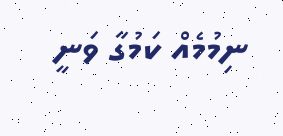ނިމުމެއް ކަމުގާ ވަނީ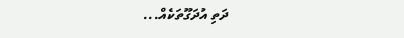ދަތި އުދަގޫތަކެއް...